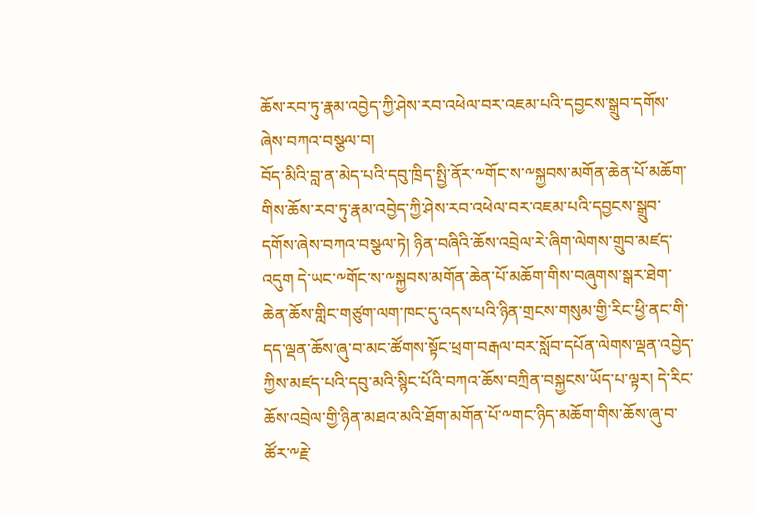ཆོས་རབ་ཏུ་རྣམ་འབྱེད་ཀྱི་ཤེས་རབ་འཕེལ་བར་འཇམ་པའི་དབྱངས་སྒྲུབ་དགོས་ཞེས་བཀའ་བསྩལ་བ།
བོད་མིའི་བླ་ན་མེད་པའི་དབུ་ཁྲིད་སྤྱི་ནོར་༸གོང་ས་༸སྐྱབས་མགོན་ཆེན་པོ་མཆོག་གིས་ཆོས་རབ་ཏུ་རྣམ་འབྱེད་ཀྱི་ཤེས་རབ་འཕེལ་བར་འཇམ་པའི་དབྱངས་སྒྲུབ་དགོས་ཞེས་བཀའ་བསྩལ་ཏེ། ཉིན་བཞིའི་ཆོས་འབྲེལ་རེ་ཞིག་ལེགས་གྲུབ་མཛད་འདུག དེ་ཡང་༸གོང་ས་༸སྐྱབས་མགོན་ཆེན་པོ་མཆོག་གིས་བཞུགས་སྒར་ཐེག་ཆེན་ཆོས་གླིང་གཙུག་ལག་ཁང་དུ་འདས་པའི་ཉིན་གྲངས་གསུམ་གྱི་རིང་ཕྱི་ནང་གི་དད་ལྡན་ཆོས་ཞུ་བ་མང་ཚོགས་སྟོང་ཕྲག་བརྒལ་བར་སློབ་དཔོན་ལེགས་ལྡན་འབྱེད་ཀྱིས་མཛད་པའི་དབུ་མའི་སྙིང་པོའི་བཀའ་ཆོས་བཀྲིན་བསྐྱངས་ཡོད་པ་ལྟར། དེ་རིང་ཆོས་འབྲེལ་གྱི་ཉིན་མཐའ་མའི་ཐོག་མགོན་པོ་༸གང་ཉིད་མཆོག་གིས་ཆོས་ཞུ་བ་ཚོར་༸རྗེ་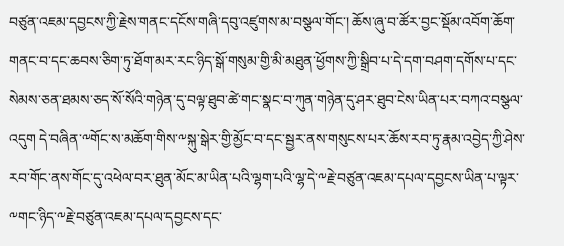བཙུན་འཇམ་དབྱངས་ཀྱི་རྗེས་གནང་དངོས་གཞི་དབུ་འཛུགས་མ་བསྩལ་གོང་། ཆོས་ཞུ་བ་ཚོར་བྱང་སྡོམ་འབོག་ཆོག་གནང་བ་དང་ཆབས་ཅིག་ཏུ་ཐོག་མར་རང་ཉིད་སྒོ་གསུམ་གྱི་མི་མཐུན་ཕྱོགས་ཀྱི་སྒྲིབ་པ་དེ་དག་བཤག་དགོས་པ་དང་སེམས་ཅན་ཐམས་ཅད་སོ་སོའི་གཉེན་དུ་བལྟ་ཐུབ་ཚེ་གང་སྣང་བ་ཀུན་གཉེན་དུ་ཤར་ཐུབ་ངེས་ཡིན་པར་བཀའ་བསྩལ་འདུག དེ་བཞིན་༸གོང་ས་མཆོག་གིས་༸སྐུ་སྒེར་གྱི་མྱོང་བ་དང་སྦྱར་ནས་གསུངས་པར་ཆོས་རབ་ཏུ་རྣམ་འབྱེད་ཀྱི་ཤེས་རབ་གོང་ནས་གོང་དུ་འཕེལ་བར་ཐུན་མོང་མ་ཡིན་པའི་ལྷག་པའི་ལྷ་དེ་༸རྗེ་བཙུན་འཇམ་དཔལ་དབྱངས་ཡིན་པ་ལྟར་༸གང་ཉིད་༸རྗེ་བཙུན་འཇམ་དཔལ་དབྱངས་དང་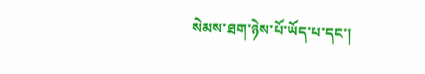སེམས་ཐག་ཉེས་པོ་ཡོད་པ་དང་།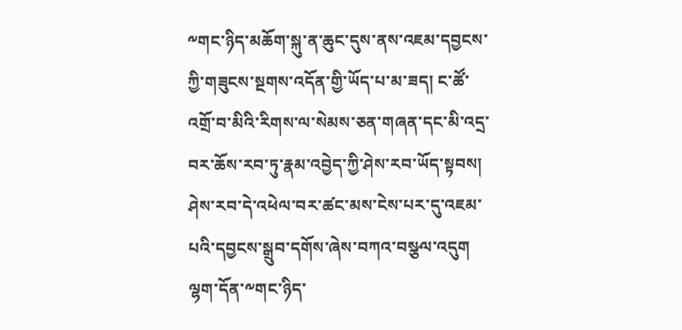༸གང་ཉིད་མཆོག་སྐུ་ན་ཆུང་དུས་ནས་འཇམ་དབྱངས་ཀྱི་གཟུངས་སྔགས་འདོན་གྱི་ཡོད་པ་མ་ཟད། ང་ཚོ་འགྲོ་བ་མིའི་རིགས་ལ་སེམས་ཅན་གཞན་དང་མི་འདྲ་བར་ཆོས་རབ་ཏུ་རྣམ་འབྱེད་ཀྱི་ཤེས་རབ་ཡོད་སྟབས། ཤེས་རབ་དེ་འཕེལ་བར་ཚང་མས་ངེས་པར་དུ་འཇམ་པའི་དབྱངས་སྒྲུབ་དགོས་ཞེས་བཀའ་བསྩལ་འདུག ལྷག་དོན་༸གང་ཉིད་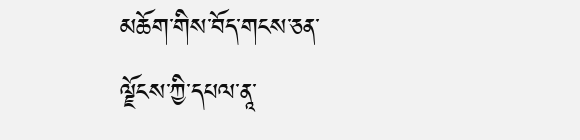མཆོག་གིས་བོད་གངས་ཅན་ལྗོངས་ཀྱི་དཔལ་ནཱ་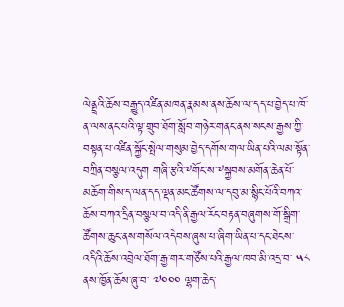ལེནྡྲའི་ཆོས་བརྒྱུད་འཛིན་མཁན་རྣམས་ནས་ཆོས་ལ་དད་པ་བྱེད་པ་ཁོ་ན་ལས་ནང་པའི་ལྟ་གྲུབ་ཐོག་སློབ་གཉེར་གནང་ནས་སངས་རྒྱས་ཀྱི་བསྟན་པ་འཛིན་སྐྱོང་སྤེལ་གསུམ་བྱེད་དགོས་གལ་ཡིན་པའི་ལམ་སྟོན་བཀྲིན་བསྩལ་འདུག གཞི་རྩའི་༸གོང་ས་༸སྐྱབས་མགོན་ཆེན་པོ་མཆོག་གིས་ད་ལན་དད་ལྡན་མང་ཚོགས་ལ་དབུ་མ་སྙིང་པོའི་བཀའ་ཆོས་བཀའ་དྲིན་བསྩལ་བ་འདི་ནི་རྒྱལ་རོང་བརྟན་བཞུགས་གོ་སྒྲིག་ཚོགས་ཆུང་ནས་གསོལ་འདེབས་ཞུས་པ་ཞིག་ཡིན་པ་དང་ཐེངས་འདིའི་ཆོས་འབྲེལ་ཐོག་རྒྱ་གར་གཙོས་པའི་རྒྱལ་ཁབ་མི་འདྲ་བ་ ༥༨ ནས་ཁྱོན་ཆོས་ཞུ་བ་ ༧༠༠༠ ལྷག་ཆེད་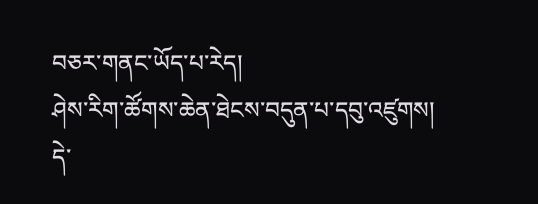བཅར་གནང་ཡོད་པ་རེད།
ཤེས་རིག་ཚོགས་ཆེན་ཐེངས་བདུན་པ་དབུ་འཛུགས།
དེ་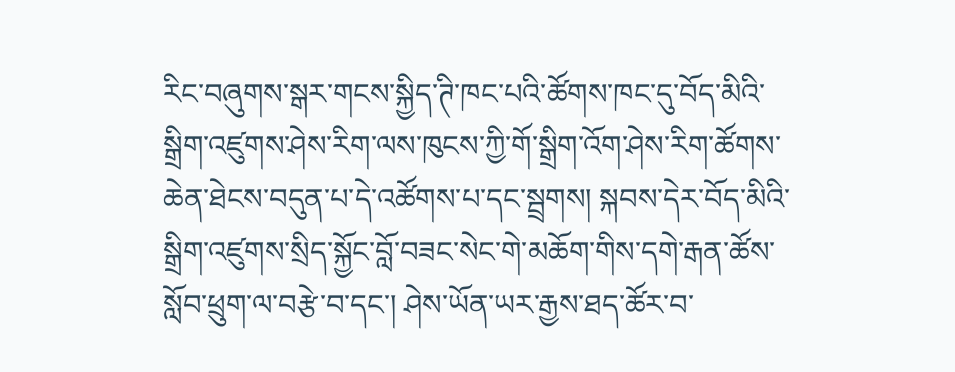རིང་བཞུགས་སྒར་གངས་སྐྱིད་ཊི་ཁང་པའི་ཚོགས་ཁང་དུ་བོད་མིའི་སྒྲིག་འཛུགས་ཤེས་རིག་ལས་ཁུངས་ཀྱི་གོ་སྒྲིག་འོག་ཤེས་རིག་ཚོགས་ཆེན་ཐེངས་བདུན་པ་དེ་འཚོགས་པ་དང་སྦྲགས། སྐབས་དེར་བོད་མིའི་སྒྲིག་འཛུགས་སྲིད་སྐྱོང་བློ་བཟང་སེང་གེ་མཆོག་གིས་དགེ་རྒན་ཚོས་སློབ་ཕྲུག་ལ་བརྩེ་བ་དང་། ཤེས་ཡོན་ཡར་རྒྱས་ཐད་ཚོར་བ་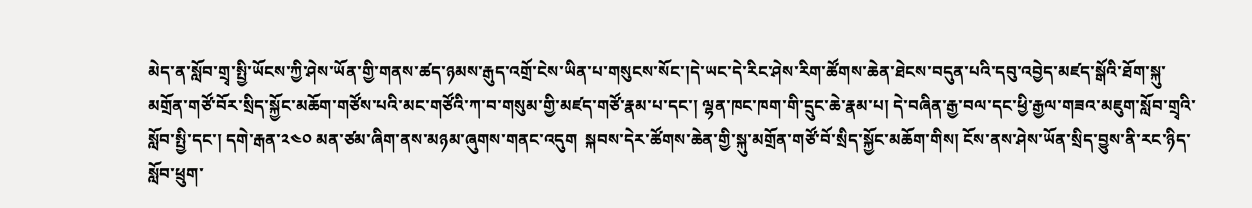མེད་ན་སློབ་གྲྭ་སྤྱི་ཡོངས་ཀྱི་ཤེས་ཡོན་གྱི་གནས་ཚད་ཉམས་རྒུད་འགྲོ་ངེས་ཡིན་པ་གསུངས་སོང་།དེ་ཡང་དེ་རིང་ཤེས་རིག་ཚོགས་ཆེན་ཐེངས་བདུན་པའི་དབུ་འབྱེད་མཛད་སྒོའི་ཐོག་སྐུ་མགྲོན་གཙོ་བོར་སྲིད་སྐྱོང་མཆོག་གཙོས་པའི་མང་གཙོའི་ཀ་བ་གསུམ་གྱི་མཛད་གཙོ་རྣམ་པ་དང་། ལྷན་ཁང་ཁག་གི་དྲུང་ཆེ་རྣམ་པ། དེ་བཞིན་རྒྱ་བལ་དང་ཕྱི་རྒྱལ་གཟའ་མཇུག་སློབ་གྲྭའི་སློབ་སྤྱི་དང་། དགེ་རྒན་༢༤༠ མན་ཙམ་ཞིག་ནས་མཉམ་ཞུགས་གནང་འདུག  སྐབས་དེར་ཚོགས་ཆེན་གྱི་སྐུ་མགྲོན་གཙོ་བོ་སྲིད་སྐྱོང་མཆོག་གིས། ངོས་ནས་ཤེས་ཡོན་སྲིད་བྱུས་ནི་རང་ཉིད་སློབ་ཕྲུག་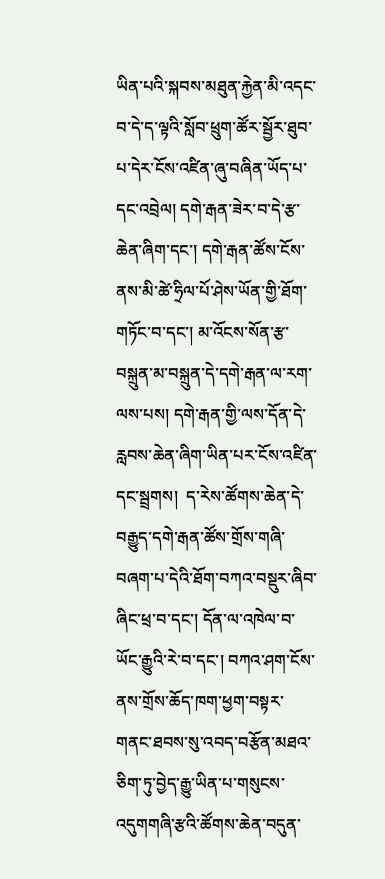ཡིན་པའི་སྐབས་མཐུན་རྐྱེན་མི་འདང་བ་དེ་ད་ལྟའི་སློབ་ཕྲུག་ཚོར་སྦྱོར་ཐུབ་པ་དེར་ངོས་འཛིན་ཞུ་བཞིན་ཡོད་པ་དང་འབྲེལ། དགེ་རྒན་ཟེར་བ་དེ་རྩ་ཆེན་ཞིག་དང་། དགེ་རྒན་ཚོས་ངོས་ནས་མི་ཚེ་ཧྲིལ་པོ་ཤེས་ཡོན་གྱི་ཐོག་གཏོང་བ་དང་། མ་འོངས་སོན་རྩ་བསྐྲུན་མ་བསྐྲུན་དེ་དགེ་རྒན་ལ་རག་ལས་པས། དགེ་རྒན་གྱི་ལས་དོན་དེ་རླབས་ཆེན་ཞིག་ཡིན་པར་ངོས་འཛིན་དང་སྦྲགས།  ད་རེས་ཚོགས་ཆེན་དེ་བརྒྱུད་དགེ་རྒན་ཚོས་གྲོས་གཞི་བཞག་པ་དེའི་ཐོག་བཀའ་བསྡུར་ཞིབ་ཞིང་ཕྲ་བ་དང་། དོན་ལ་འཁེལ་བ་ཡོང་རྒྱུའི་རེ་བ་དང་། བཀའ་ཤག་ངོས་ནས་གྲོས་ཆོད་ཁག་ཕྱག་བསྟར་གནང་ཐབས་སུ་འབད་བརྩོན་མཐའ་ཅིག་ཏུ་བྱེད་རྒྱུ་ཡིན་པ་གསུངས་འདུགགཞི་རྩའི་ཚོགས་ཆེན་བདུན་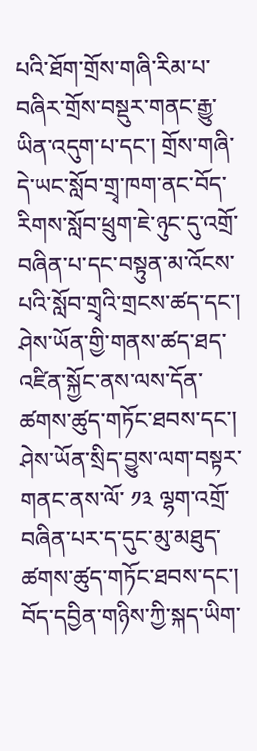པའི་ཐོག་གྲོས་གཞི་རིམ་པ་བཞིར་གྲོས་བསྡུར་གནང་རྒྱུ་ཡིན་འདུག་པ་དང་། གྲོས་གཞི་དེ་ཡང་སློབ་གྲྭ་ཁག་ནང་བོད་རིགས་སློབ་ཕྲུག་ཇེ་ཉུང་དུ་འགྲོ་བཞིན་པ་དང་བསྟུན་མ་འོངས་པའི་སློབ་གྲྭའི་གྲངས་ཚད་དང་། ཤེས་ཡོན་གྱི་གནས་ཚད་ཐད་འཛིན་སྐྱོང་ནས་ལས་དོན་ཚགས་ཚུད་གཏོང་ཐབས་དང་། ཤེས་ཡོན་སྲིད་བྱུས་ལག་བསྟར་གནང་ནས་ལོ་ ༡༣ ལྷག་འགྲོ་བཞིན་པར་ད་དུང་མུ་མཐུད་ཚགས་ཚུད་གཏོང་ཐབས་དང་། བོད་དབྱིན་གཉིས་ཀྱི་སྐད་ཡིག་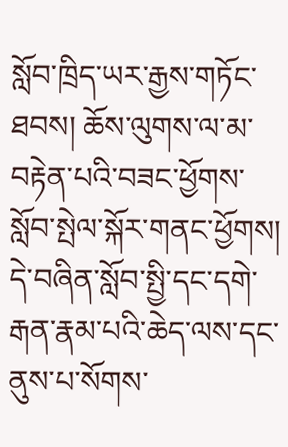སློབ་ཁྲིད་ཡར་རྒྱས་གཏོང་ཐབས། ཆོས་ལུགས་ལ་མ་བརྟེན་པའི་བཟང་ཕྱོགས་སློབ་སྤེལ་སྐོར་གནང་ཕྱོགས། དེ་བཞིན་སློབ་སྤྱི་དང་དགེ་རྒན་རྣམ་པའི་ཆེད་ལས་དང་ནུས་པ་སོགས་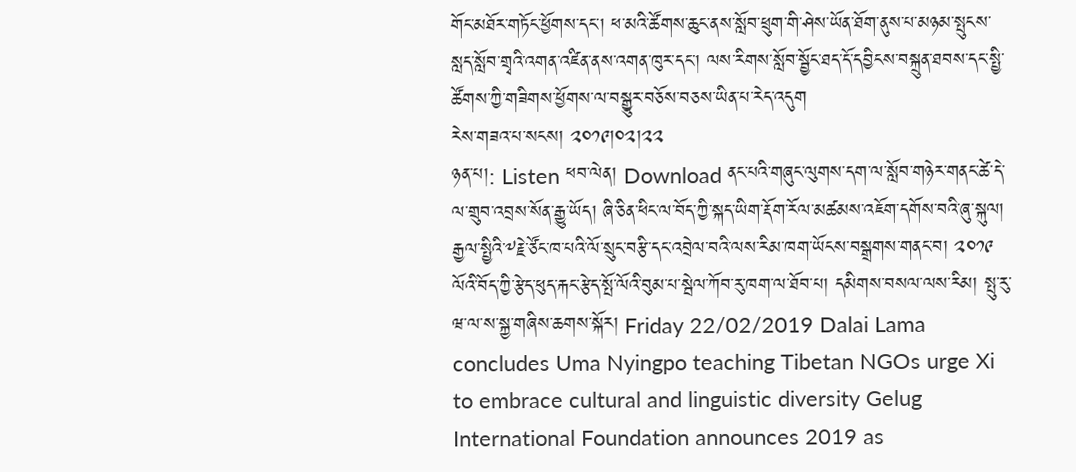གོང་མཐོར་གཏོང་ཕྱོགས་དང་། ཕ་མའི་ཚོགས་ཆུང་ནས་སློབ་ཕྲུག་གི་ཤེས་ཡོན་ཐོག་ནུས་པ་མཉམ་སྤུངས་སླད་སློབ་གྲྭའི་འགན་འཛིན་ནས་འགན་ཁུར་དང་། ལས་རིགས་སློབ་སྦྱོང་ཐད་དོ་དབྱིངས་བསྐྲུན་ཐབས་དང་སྤྱི་ཚོགས་ཀྱི་གཟིགས་ཕྱོགས་ལ་བསྒྱུར་བཅོས་བཅས་ཡིན་པ་རེད་འདུག
རེས་གཟའ་པ་སངས། ༢༠༡༩།༠༢།༢༢
ཉན་པ།: Listen ཕབ་ལེན། Download ནང་པའི་གཞུང་ལུགས་དག་ལ་སློབ་གཉེར་གནང་ཚེ་དེ་ལ་གྲུབ་འབྲས་སོན་རྒྱུ་ཡོད། ཞི་ཅིན་ཕིང་ལ་བོད་ཀྱི་སྐད་ཡིག་རྡོག་རོལ་མཚམས་འཇོག་དགོས་བའི་ཞུ་སྐུལ། རྒྱལ་སྤྱིའི་༸རྗེ་ཙོང་ཁ་པའི་ལོ་སྲུང་བརྩི་དང་འབྲེལ་བའི་ལས་རིམ་ཁག་ཡོངས་བསྒྲགས་གནང་བ། ༢༠༡༩ ལོའི་བོད་ཀྱི་རྩེད་ཕུད་རྐང་རྩེད་སྤོ་ལོའི་བུམ་པ་སྦེལ་ཀོབ་རུ་ཁག་ལ་ཐོབ་པ། དམིགས་བསལ་ལས་རིམ། སྤུ་རུ་ཝ་ལ་ས་སྐྱ་གཞིས་ཆགས་སྐོར། Friday 22/02/2019 Dalai Lama concludes Uma Nyingpo teaching Tibetan NGOs urge Xi to embrace cultural and linguistic diversity Gelug International Foundation announces 2019 as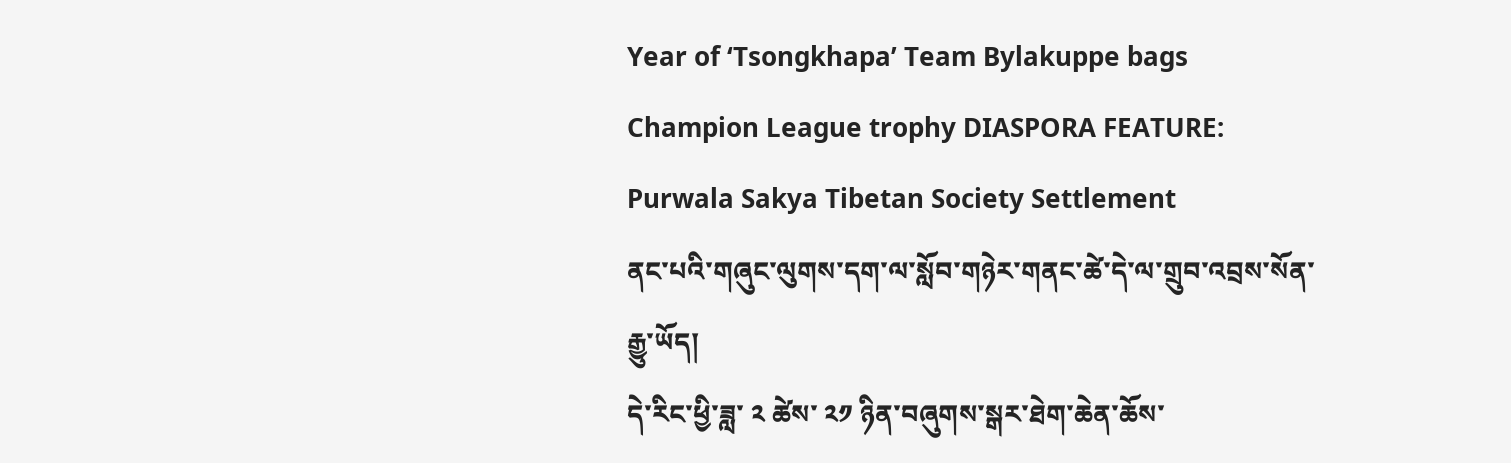Year of ‘Tsongkhapa’ Team Bylakuppe bags Champion League trophy DIASPORA FEATURE: Purwala Sakya Tibetan Society Settlement
ནང་པའི་གཞུང་ལུགས་དག་ལ་སློབ་གཉེར་གནང་ཚེ་དེ་ལ་གྲུབ་འབྲས་སོན་རྒྱུ་ཡོད།
དེ་རིང་ཕྱི་ཟླ་ ༢ ཚེས་ ༢༡ ཉིན་བཞུགས་སྒར་ཐེག་ཆེན་ཆོས་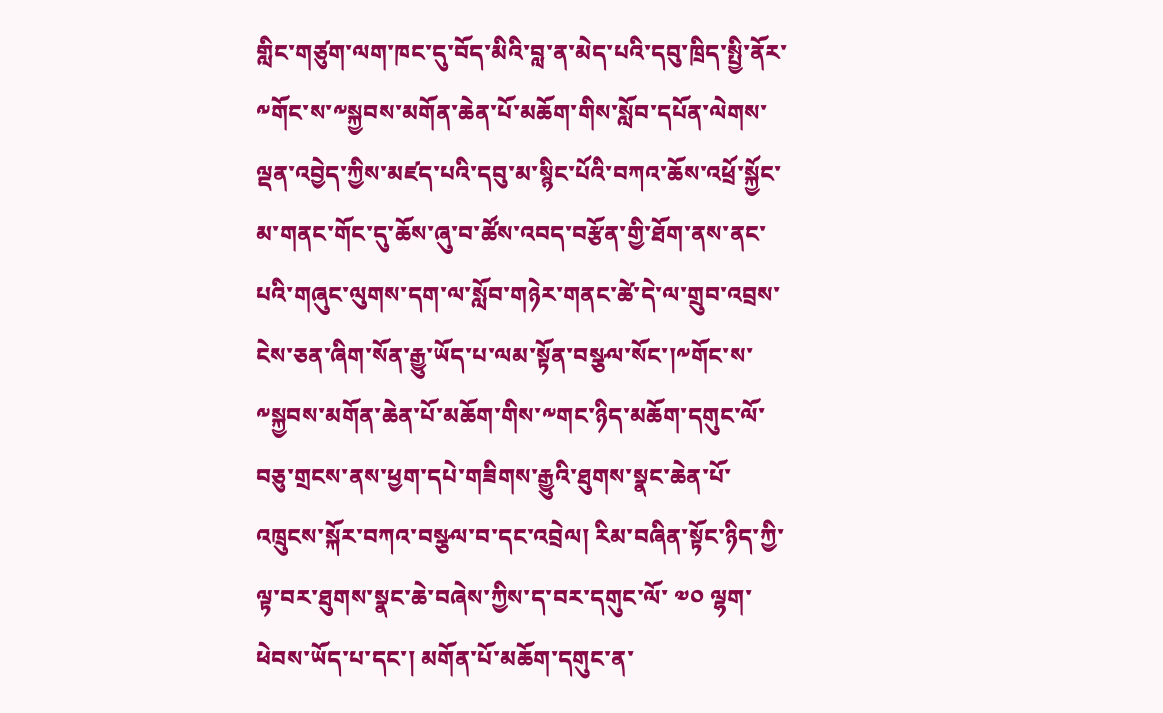གླིང་གཙུག་ལག་ཁང་དུ་བོད་མིའི་བླ་ན་མེད་པའི་དབུ་ཁྲིད་སྤྱི་ནོར་༸གོང་ས་༸སྐྱབས་མགོན་ཆེན་པོ་མཆོག་གིས་སློབ་དཔོན་ལེགས་ལྡན་འབྱེད་ཀྱིས་མཛད་པའི་དབུ་མ་སྙིང་པོའི་བཀའ་ཆོས་འཕྲོ་སྐྱོང་མ་གནང་གོང་དུ་ཆོས་ཞུ་བ་ཚོས་འབད་བརྩོན་གྱི་ཐོག་ནས་ནང་པའི་གཞུང་ལུགས་དག་ལ་སློབ་གཉེར་གནང་ཚེ་དེ་ལ་གྲུབ་འབྲས་ངེས་ཅན་ཞིག་སོན་རྒྱུ་ཡོད་པ་ལམ་སྟོན་བསྩལ་སོང་།༸གོང་ས་༸སྐྱབས་མགོན་ཆེན་པོ་མཆོག་གིས་༸གང་ཉིད་མཆོག་དགུང་ལོ་བཅུ་གྲངས་ནས་ཕྱག་དཔེ་གཟིགས་རྒྱུའི་ཐུགས་སྣང་ཆེན་པོ་འཁྲུངས་སྐོར་བཀའ་བསྩལ་བ་དང་འབྲེལ། རིམ་བཞིན་སྟོང་ཉིད་ཀྱི་ལྟ་བར་ཐུགས་སྣང་ཆེ་བཞེས་ཀྱིས་ད་བར་དགུང་ལོ་ ༧༠ ལྷག་ཕེབས་ཡོད་པ་དང་། མགོན་པོ་མཆོག་དགུང་ན་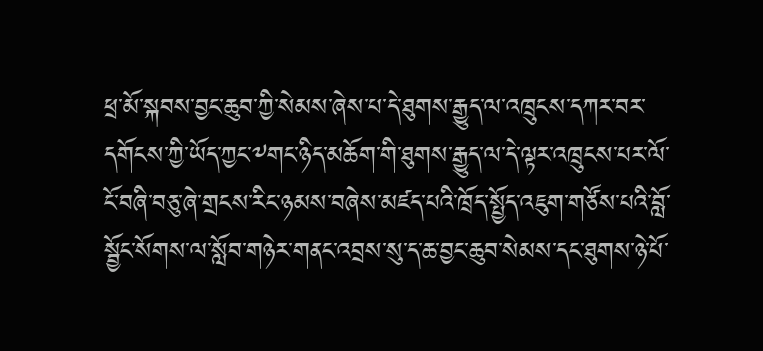ཕྲ་མོ་སྐབས་བྱང་ཆུབ་ཀྱི་སེམས་ཞེས་པ་དེ་ཐུགས་རྒྱུད་ལ་འཁྲུངས་དཀར་བར་དགོངས་ཀྱི་ཡོད་ཀྱང་༸གང་ཉིད་མཆོག་གི་ཐུགས་རྒྱུད་ལ་དེ་ལྟར་འཁྲུངས་པར་ལོ་ངོ་བཞི་བཅུ་ཞེ་གྲངས་རིང་ཉམས་བཞེས་མཛད་པའི་ཁྲོད་སྤྱོད་འཇུག་གཙོས་པའི་བློ་སྦྱོང་སོགས་ལ་སློབ་གཉེར་གནང་འབྲས་སུ་ད་ཆ་བྱང་ཆུབ་སེམས་དང་ཐུགས་ཉེ་པོ་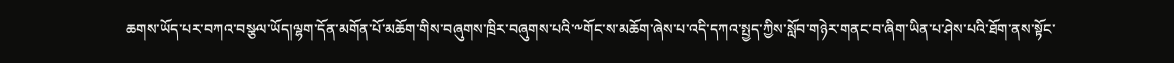ཆགས་ཡོད་པར་བཀའ་བསྩལ་ཡོད།ལྷག་དོན་མགོན་པོ་མཆོག་གིས་བཞུགས་ཁྲིར་བཞུགས་པའི་༸གོང་ས་མཆོག་ཞེས་པ་འདི་དཀའ་སྤྱད་ཀྱིས་སློབ་གཉེར་གནང་བ་ཞིག་ཡིན་པ་ཤེས་པའི་ཐོག་ནས་སྟོང་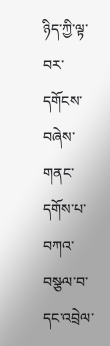ཉིད་ཀྱི་ལྟ་བར་དགོངས་བཞེས་གནང་དགོས་པ་བཀའ་བསྩལ་བ་དང་འབྲེལ་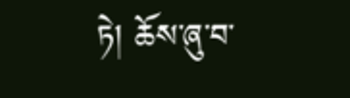ཏེ། ཆོས་ཞུ་བ་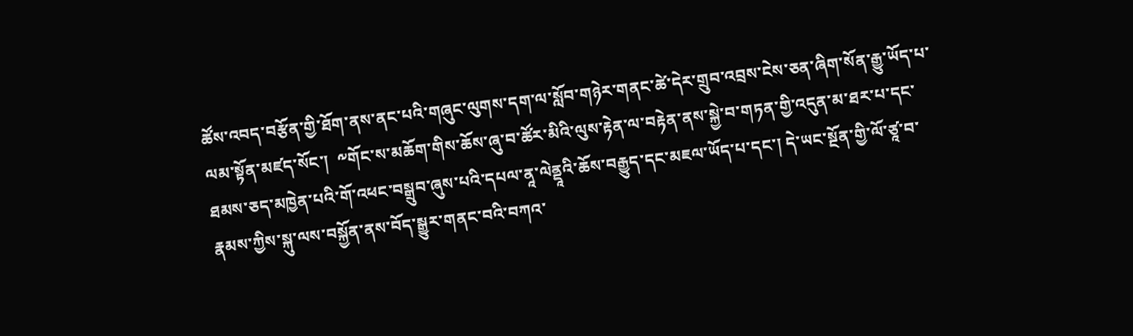ཚོས་འབད་བརྩོན་གྱི་ཐོག་ནས་ནང་པའི་གཞུང་ལུགས་དག་ལ་སློབ་གཉེར་གནང་ཚེ་དེར་གྲུབ་འབྲས་ངེས་ཅན་ཞིག་སོན་རྒྱུ་ཡོད་པ་ལམ་སྟོན་མཛད་སོང་།  ༸གོང་ས་མཆོག་གིས་ཆོས་ཞུ་བ་ཚོར་མིའི་ལུས་རྟེན་ལ་བརྟེན་ནས་སྐྱེ་བ་གཏན་གྱི་འདུན་མ་ཐར་པ་དང་ཐམས་ཅད་མཁྱེན་པའི་གོ་འཕང་བསྒྲུབ་ཞུས་པའི་དཔལ་ནཱ་ལེནྡཱའི་ཆོས་བརྒྱུད་དང་མཇལ་ཡོད་པ་དང་། དེ་ཡང་སྔོན་གྱི་ལོ་ཙཱ་བ་རྣམས་ཀྱིས་སྐུ་ལས་བསྐྱོན་ནས་བོད་སྒྱུར་གནང་བའི་བཀའ་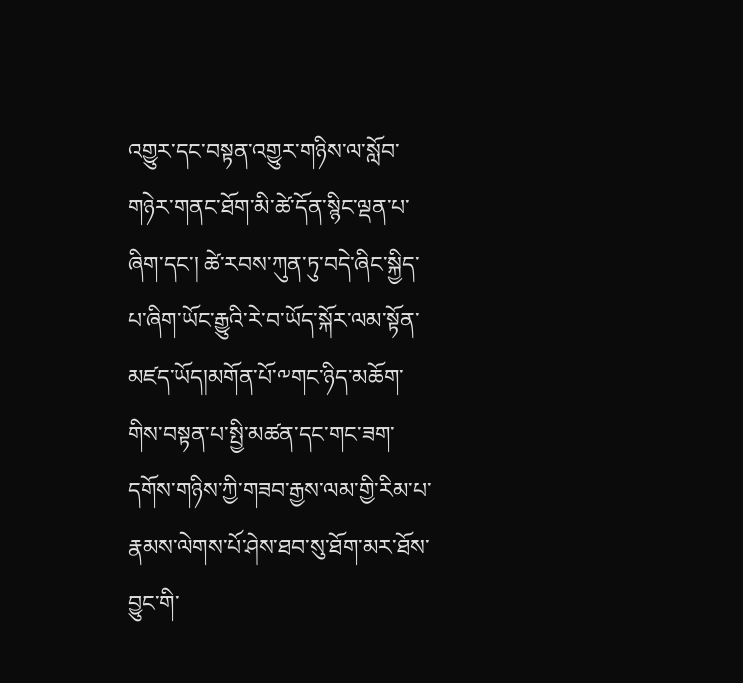འགྱུར་དང་བསྟན་འགྱུར་གཉིས་ལ་སློབ་གཉེར་གནང་ཐོག་མི་ཚེ་དོན་སྙིང་ལྡན་པ་ཞིག་དང་། ཚེ་རབས་ཀུན་ཏུ་བདེ་ཞིང་སྐྱིད་པ་ཞིག་ཡོང་རྒྱུའི་རེ་བ་ཡོད་སྐོར་ལམ་སྟོན་མཛད་ཡོད།མགོན་པོ་༸གང་ཉིད་མཆོག་གིས་བསྟན་པ་སྤྱི་མཚན་དང་གང་ཟག་དགོས་གཉིས་ཀྱི་གཟབ་རྒྱས་ལམ་གྱི་རིམ་པ་རྣམས་ལེགས་པོ་ཤེས་ཐབ་སུ་ཐོག་མར་ཐོས་བྱུང་གི་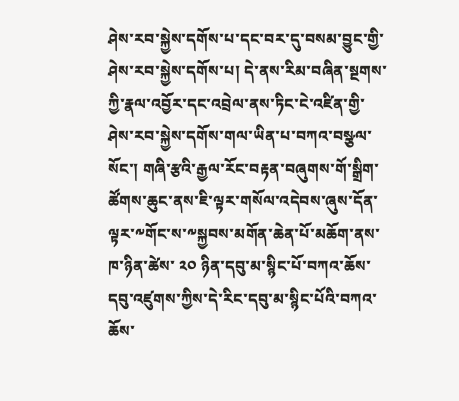ཤེས་རབ་སྐྱེས་དགོས་པ་དང་བར་དུ་བསམ་བྱུང་གྱི་ཤེས་རབ་སྐྱེས་དགོས་པ། དེ་ནས་རིམ་བཞིན་སྔགས་ཀྱི་རྣལ་འབྱོར་དང་འབྲེལ་ནས་ཏིང་ངེ་འཛིན་གྱི་ཤེས་རབ་སྐྱེས་དགོས་གལ་ཡིན་པ་བཀའ་བསྩལ་སོང་། གཞི་རྩའི་རྒྱལ་རོང་བརྟན་བཞུགས་གོ་སྒྲིག་ཚོགས་ཆུང་ནས་ཇི་ལྟར་གསོལ་འདེབས་ཞུས་དོན་ལྟར་༸གོང་ས་༸སྐྱབས་མགོན་ཆེན་པོ་མཆོག་ནས་ཁ་ཉིན་ཚེས་ ༢༠ ཉིན་དབུ་མ་སྙིང་པོ་བཀའ་ཆོས་དབུ་འཛུགས་ཀྱིས་དེ་རིང་དབུ་མ་སྙིང་པོའི་བཀའ་ཆོས་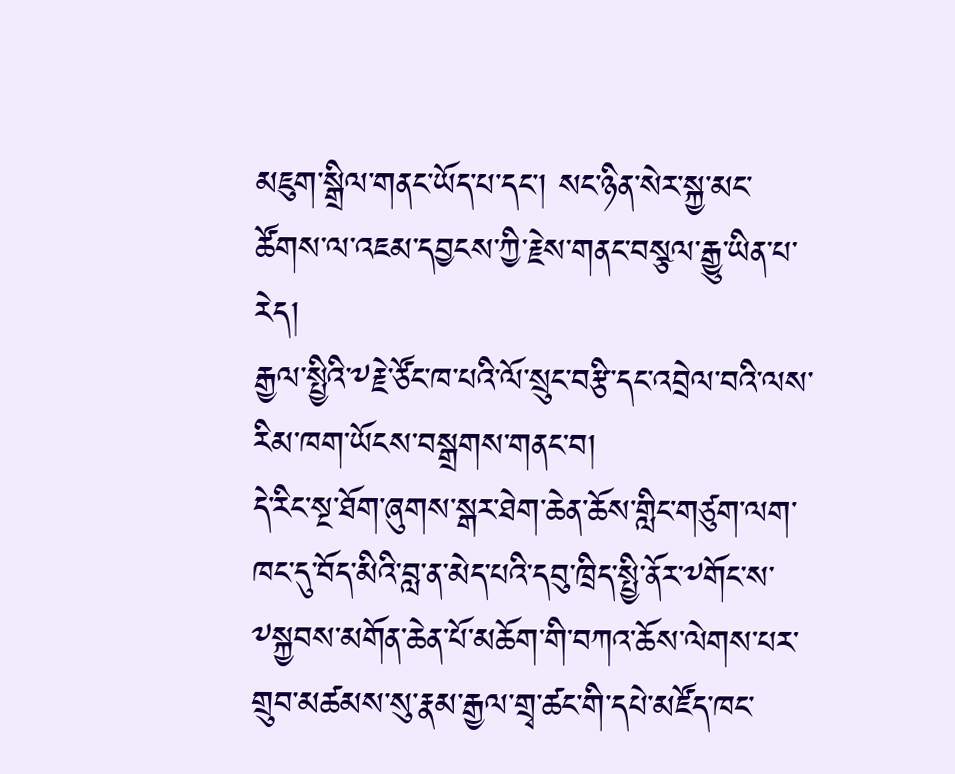མཇུག་སྒྲིལ་གནང་ཡོད་པ་དང་། སང་ཉིན་སེར་སྐྱ་མང་ཚོགས་ལ་འཇམ་དབྱངས་ཀྱི་རྗེས་གནང་བསྩལ་རྒྱུ་ཡིན་པ་རེད།
རྒྱལ་སྤྱིའི་༸རྗེ་ཙོང་ཁ་པའི་ལོ་སྲུང་བརྩི་དང་འབྲེལ་བའི་ལས་རིམ་ཁག་ཡོངས་བསྒྲགས་གནང་བ།
དེ་རིང་སྔ་ཐོག་ཞུགས་སྒར་ཐེག་ཆེན་ཆོས་གླིང་གཙུག་ལག་ཁང་དུ་བོད་མིའི་བླ་ན་མེད་པའི་དབུ་ཁྲིད་སྤྱི་ནོར་༸གོང་ས་༸སྐྱབས་མགོན་ཆེན་པོ་མཆོག་གི་བཀའ་ཆོས་ལེགས་པར་གྲུབ་མཚམས་སུ་རྣམ་རྒྱལ་གྲྭ་ཚང་གི་དཔེ་མཛོད་ཁང་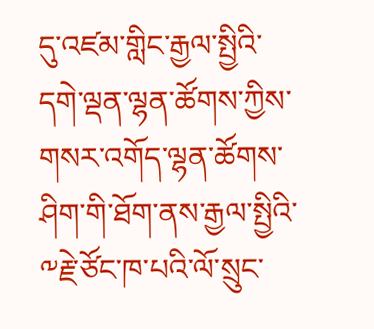དུ་འཛམ་གླིང་རྒྱལ་སྤྱིའི་དགེ་ལྡན་ལྷན་ཚོགས་ཀྱིས་གསར་འགོད་ལྷན་ཚོགས་ཤིག་གི་ཐོག་ནས་རྒྱལ་སྤྱིའི་༸རྗེ་ཙོང་ཁ་པའི་ལོ་སྲུང་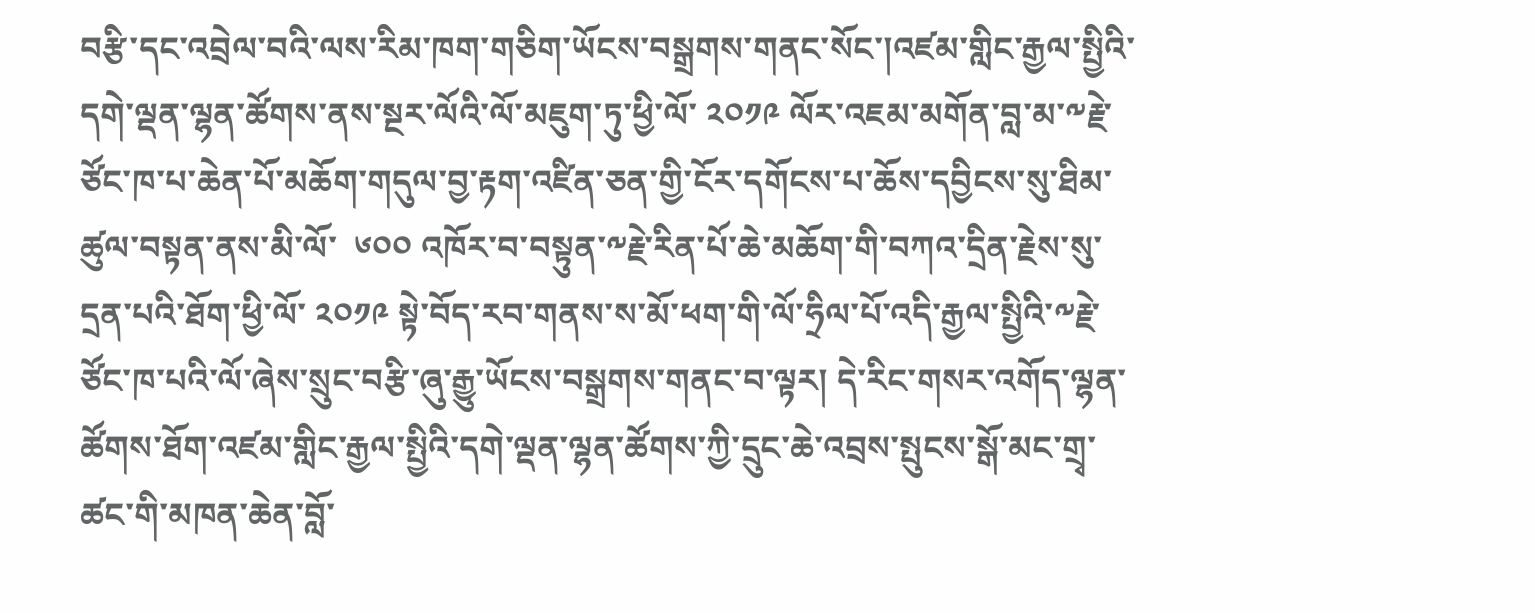བརྩི་དང་འབྲེལ་བའི་ལས་རིམ་ཁག་གཅིག་ཡོངས་བསྒྲགས་གནང་སོང་།འཛམ་གླིང་རྒྱལ་སྤྱིའི་དགེ་ལྡན་ལྷན་ཚོགས་ནས་སྔར་ལོའི་ལོ་མཇུག་ཏུ་ཕྱི་ལོ་ ༢༠༡༩ ལོར་འཇམ་མགོན་བླ་མ་༸རྗེ་ཙོང་ཁ་པ་ཆེན་པོ་མཆོག་གདུལ་བྱ་རྟག་འཛིན་ཅན་གྱི་ངོར་དགོངས་པ་ཆོས་དབྱིངས་སུ་ཐིམ་ཚུལ་བསྟན་ནས་མི་ལོ་  ༦༠༠ འཁོར་བ་བསྟུན་༸རྗེ་རིན་པོ་ཆེ་མཆོག་གི་བཀའ་དྲིན་རྗེས་སུ་དྲན་པའི་ཐོག་ཕྱི་ལོ་ ༢༠༡༩ སྟེ་བོད་རབ་གནས་ས་མོ་ཕག་གི་ལོ་ཧྲིལ་པོ་འདི་རྒྱལ་སྤྱིའི་༸རྗེ་ཙོང་ཁ་པའི་ལོ་ཞེས་སྲུང་བརྩི་ཞུ་རྒྱུ་ཡོངས་བསྒྲགས་གནང་བ་ལྟར། དེ་རིང་གསར་འགོད་ལྷན་ཚོགས་ཐོག་འཛམ་གླིང་རྒྱལ་སྤྱིའི་དགེ་ལྡན་ལྷན་ཚོགས་ཀྱི་དྲུང་ཆེ་འབྲས་སྤུངས་སྒོ་མང་གྲྭ་ཚང་གི་མཁན་ཆེན་བློ་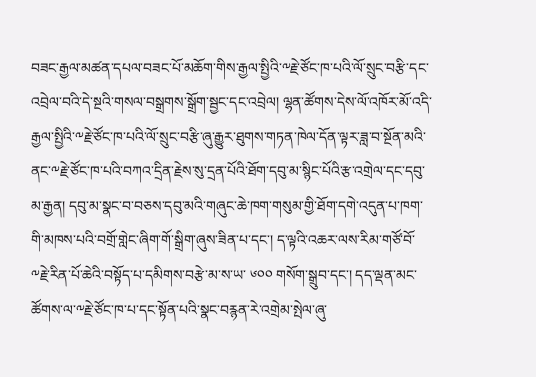བཟང་རྒྱལ་མཚན་དཔལ་བཟང་པོ་མཆོག་གིས་རྒྱལ་སྤྱིའི་༸རྗེ་ཙོང་ཁ་པའི་ལོ་སྲུང་བརྩི་དང་འབྲེལ་བའི་དེ་སྔའི་གསལ་བསྒྲགས་སྒྲོག་སྦྱང་དང་འབྲེལ། ལྷན་ཚོགས་དེས་ལོ་འཁོར་མོ་འདི་རྒྱལ་སྤྱིའི་༸རྗེ་ཙོང་ཁ་པའི་ལོ་སྲུང་བརྩི་ཞུ་རྒྱུར་ཐུགས་གཏན་ཁེལ་དོན་ལྟར་ཟླ་བ་སྔོན་མའི་ནང་༸རྗེ་ཙོང་ཁ་པའི་བཀའ་དྲིན་རྗེས་སུ་དྲན་པོའི་ཐོག་དབུ་མ་སྙིང་པོའི་རྩ་འགྲེལ་དང་དབུ་མ་རྒྱན། དབུ་མ་སྣང་བ་བཅས་དབུ་མའི་གཞུང་ཆེ་ཁག་གསུམ་གྱི་ཐོག་དགེ་འདུན་པ་ཁག་གི་མཁས་པའི་བགྲོ་གླེང་ཞིག་གོ་སྒྲིག་ཞུས་ཟིན་པ་དང་། ད་ལྟའི་འཆར་ལས་རིམ་གཙོ་བོ་༸རྗེ་རིན་པོ་ཆེའི་བསྟོད་པ་དམིགས་བརྩེ་མ་ས་ཡ་ ༦༠༠ གསོག་སྒྲུབ་དང་། དད་ལྡན་མང་ཚོགས་ལ་༸རྗེ་ཙོང་ཁ་པ་དང་སྟོན་པའི་སྣང་བརྙན་རེ་འགྲེམ་སྤེལ་ཞུ་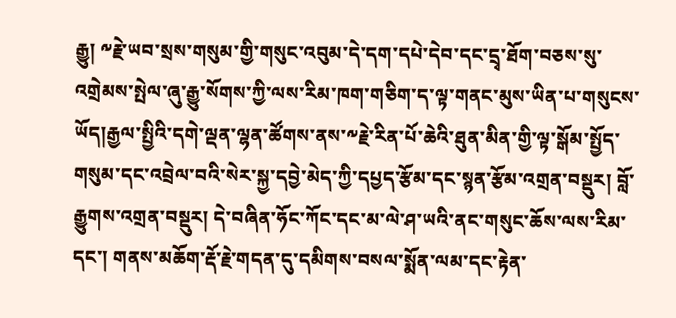རྒྱུ། ༸རྗེ་ཡབ་སྲས་གསུམ་གྱི་གསུང་འབུམ་དེ་དག་དཔེ་དེབ་དང་དྲྭ་ཐོག་བཅས་སུ་འགྲེམས་སྤེལ་ཞུ་རྒྱུ་སོགས་ཀྱི་ལས་རིམ་ཁག་གཅིག་ད་ལྟ་གནང་མུས་ཡིན་པ་གསུངས་ཡོད།རྒྱལ་སྤྱིའི་དགེ་ལྡན་ལྷན་ཚོགས་ནས་༸རྗེ་རིན་པོ་ཆེའི་ཐུན་མིན་གྱི་ལྟ་སྒོམ་སྤྱོད་གསུམ་དང་འབྲེལ་བའི་སེར་སྐྱ་དབྱེ་མེད་ཀྱི་དཔྱད་རྩོམ་དང་སྙན་རྩོམ་འགྲན་བསྡུར། བློ་རྒྱུགས་འགྲན་བསྡུར། དེ་བཞིན་ཧོང་ཀོང་དང་མ་ལེ་ཤ་ཡའི་ནང་གསུང་ཆོས་ལས་རིམ་དང་། གནས་མཆོག་རྡོ་རྗེ་གདན་དུ་དམིགས་བསལ་སྨོན་ལམ་དང་རྟེན་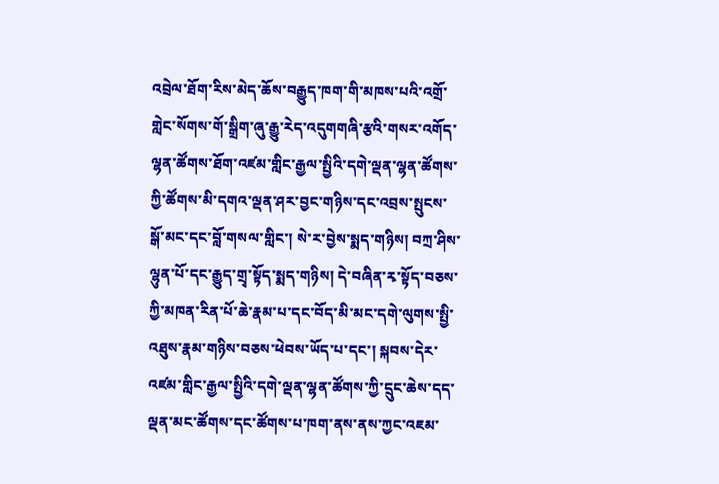འབྲེལ་ཐོག་རིས་མེད་ཆོས་བརྒྱུད་ཁག་གི་མཁས་པའི་འགྲོ་གླེང་སོགས་གོ་སྒྲིག་ཞུ་རྒྱུ་རེད་འདུགགཞི་རྩའི་གསར་འགོད་ལྷན་ཚོགས་ཐོག་འཛམ་གླིང་རྒྱལ་སྤྱིའི་དགེ་ལྡན་ལྷན་ཚོགས་ཀྱི་ཚོགས་མི་དགའ་ལྡན་ཤར་བྱང་གཉིས་དང་འབྲས་སྤུངས་སྒོ་མང་དང་བློ་གསལ་གླིང་། སེ་ར་བྱེས་སྨད་གཉིས། བཀྲ་ཤིས་ལྷུན་པོ་དང་རྒྱུད་གྲྭ་སྟོད་སྨད་གཉིས། དེ་བཞིན་རྭ་སྟོད་བཅས་ཀྱི་མཁན་རིན་པོ་ཆེ་རྣམ་པ་དང་བོད་མི་མང་དགེ་ལུགས་སྤྱི་འཐུས་རྣམ་གཉིས་བཅས་ཕེབས་ཡོད་པ་དང་། སྐབས་དེར་འཛམ་གླིང་རྒྱལ་སྤྱིའི་དགེ་ལྡན་ལྷན་ཚོགས་ཀྱི་དྲུང་ཆེས་དད་ལྡན་མང་ཚོགས་དང་ཚོགས་པ་ཁག་ནས་ནས་ཀྱང་འཇམ་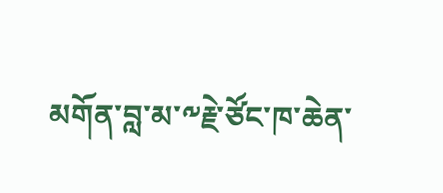མགོན་བླ་མ་༸རྗེ་ཙོང་ཁ་ཆེན་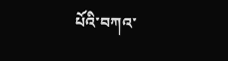པོའི་བཀའ་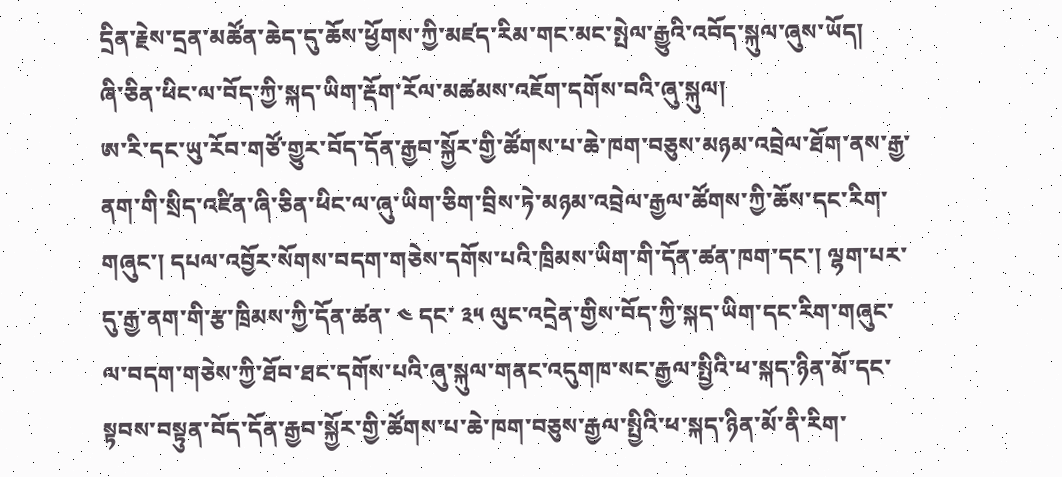དྲིན་རྗེས་དྲན་མཚོན་ཆེད་དུ་ཆོས་ཕྱོགས་ཀྱི་མཛད་རིམ་གང་མང་སྤེལ་རྒྱུའི་འབོད་སྐུལ་ཞུས་ཡོད།
ཞི་ཅིན་ཕིང་ལ་བོད་ཀྱི་སྐད་ཡིག་རྡོག་རོལ་མཚམས་འཇོག་དགོས་བའི་ཞུ་སྐུལ།
ཨ་རི་དང་ཡུ་རོབ་གཙོ་གྱུར་བོད་དོན་རྒྱབ་སྐྱོར་གྱི་ཚོགས་པ་ཆེ་ཁག་བཅུས་མཉམ་འབྲེལ་ཐོག་ནས་རྒྱ་ནག་གི་སྲིད་འཛིན་ཞི་ཅིན་ཕིང་ལ་ཞུ་ཡིག་ཅིག་བྲིས་ཏེ་མཉམ་འབྲེལ་རྒྱལ་ཚོགས་ཀྱི་ཆོས་དང་རིག་གཞུང་། དཔལ་འབྱོར་སོགས་བདག་གཅེས་དགོས་པའི་ཁྲིམས་ཡིག་གི་དོན་ཚན་ཁག་དང་། ལྷག་པར་དུ་རྒྱ་ནག་གི་རྩ་ཁྲིམས་ཀྱི་དོན་ཚན་ ༤ དང་ ༣༥ ལུང་འདྲེན་གྱིས་བོད་ཀྱི་སྐད་ཡིག་དང་རིག་གཞུང་ལ་བདག་གཅེས་ཀྱི་ཐོབ་ཐང་དགོས་པའི་ཞུ་སྐུལ་གནང་འདུགཁ་སང་རྒྱལ་སྤྱིའི་ཕ་སྐད་ཉིན་མོ་དང་སྟབས་བསྟུན་བོད་དོན་རྒྱབ་སྐྱོར་གྱི་ཚོགས་པ་ཆེ་ཁག་བཅུས་རྒྱལ་སྤྱིའི་ཕ་སྐད་ཉིན་མོ་ནི་རིག་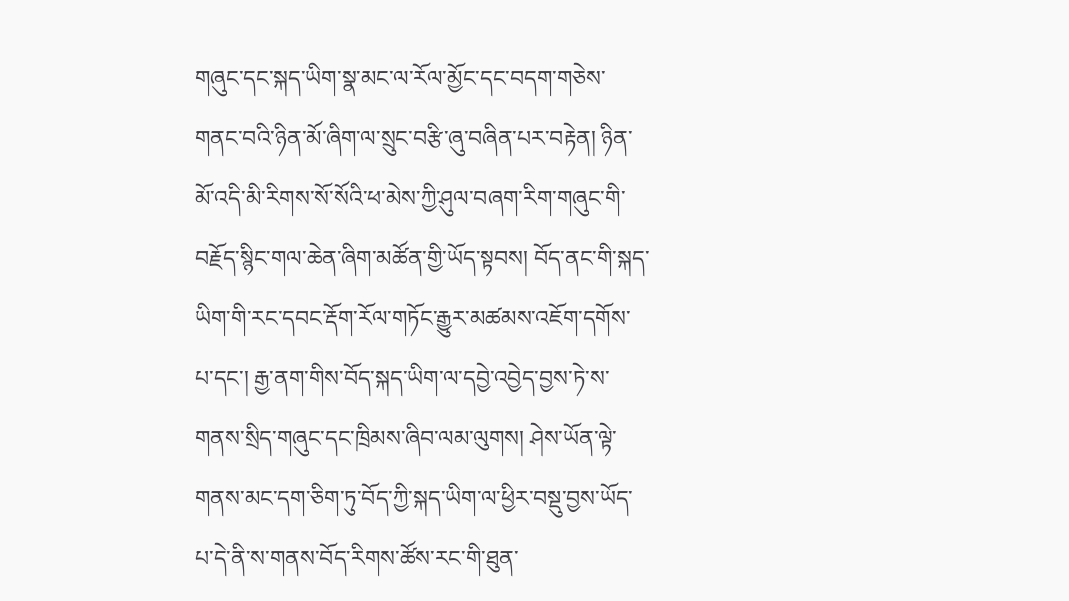གཞུང་དང་སྐད་ཡིག་སྣ་མང་ལ་རོལ་མྱོང་དང་བདག་གཅེས་གནང་བའི་ཉིན་མོ་ཞིག་ལ་སྲུང་བརྩི་ཞུ་བཞིན་པར་བརྟེན། ཉིན་མོ་འདི་མི་རིགས་སོ་སོའི་ཕ་མེས་ཀྱི་ཤུལ་བཞག་རིག་གཞུང་གི་བརྗོད་སྙིང་གལ་ཆེན་ཞིག་མཚོན་གྱི་ཡོད་སྟབས། བོད་ནང་གི་སྐད་ཡིག་གི་རང་དབང་རྡོག་རོལ་གཏོང་རྒྱུར་མཚམས་འཇོག་དགོས་པ་དང་། རྒྱ་ནག་གིས་བོད་སྐད་ཡིག་ལ་དབྱེ་འབྱེད་བྱས་ཏེ་ས་གནས་སྲིད་གཞུང་དང་ཁྲིམས་ཞིབ་ལམ་ལུགས། ཤེས་ཡོན་ལྟེ་གནས་མང་དག་ཅིག་ཏུ་བོད་ཀྱི་སྐད་ཡིག་ལ་ཕྱིར་བསྡུ་བྱས་ཡོད་པ་དེ་ནི་ས་གནས་བོད་རིགས་ཚོས་རང་གི་ཐུན་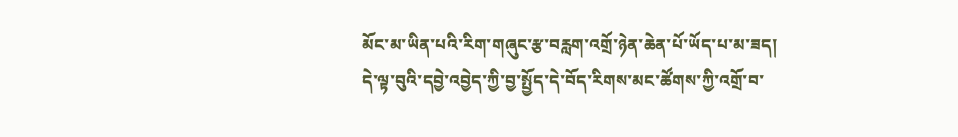མོང་མ་ཡིན་པའི་རིག་གཞུང་རྩ་བརླག་འགྲོ་ཉེན་ཆེན་པོ་ཡོད་པ་མ་ཟད། དེ་ལྟ་བུའི་དབྱེ་འབྱེད་ཀྱི་བྱ་སྤྱོད་དེ་བོད་རིགས་མང་ཚོགས་ཀྱི་འགྲོ་བ་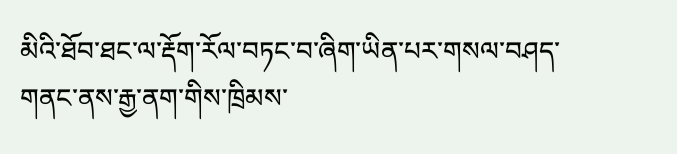མིའི་ཐོབ་ཐང་ལ་རྡོག་རོལ་བཏང་བ་ཞིག་ཡིན་པར་གསལ་བཤད་གནང་ནས་རྒྱ་ནག་གིས་ཁྲིམས་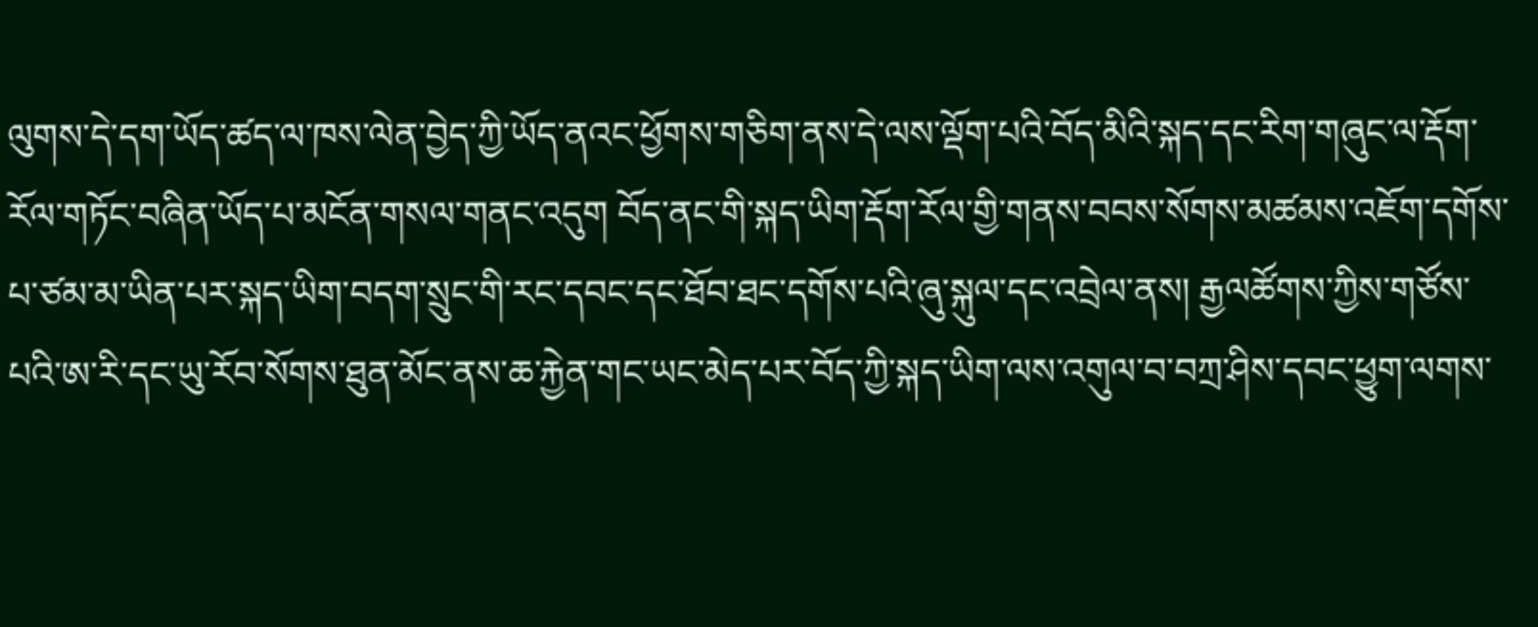ལུགས་དེ་དག་ཡོད་ཚད་ལ་ཁས་ལེན་བྱེད་ཀྱི་ཡོད་ནའང་ཕྱོགས་གཅིག་ནས་དེ་ལས་ལྡོག་པའི་བོད་མིའི་སྐད་དང་རིག་གཞུང་ལ་རྡོག་རོལ་གཏོང་བཞིན་ཡོད་པ་མངོན་གསལ་གནང་འདུག བོད་ནང་གི་སྐད་ཡིག་རྡོག་རོལ་གྱི་གནས་བབས་སོགས་མཚམས་འཇོག་དགོས་པ་ཙམ་མ་ཡིན་པར་སྐད་ཡིག་བདག་སྲུང་གི་རང་དབང་དང་ཐོབ་ཐང་དགོས་པའི་ཞུ་སྐུལ་དང་འབྲེལ་ནས། རྒྱལཚོགས་ཀྱིས་གཙོས་པའི་ཨ་རི་དང་ཡུ་རོབ་སོགས་ཐུན་མོང་ནས་ཆ་རྐྱེན་གང་ཡང་མེད་པར་བོད་ཀྱི་སྐད་ཡིག་ལས་འགུལ་བ་བཀྲ་ཤིས་དབང་ཕྱུག་ལགས་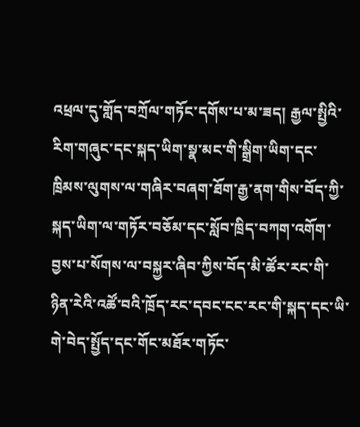འཕྲལ་དུ་གློད་བཀྲོལ་གཏོང་དགོས་པ་མ་ཟད། རྒྱལ་སྤྱིའི་རིག་གཞུང་དང་སྐད་ཡིག་སྣ་མང་གི་སྒྲིག་ཡིག་དང་ཁྲིམས་ལུགས་ལ་གཞིར་བཞག་ཐོག་རྒྱ་ནག་གིས་བོད་ཀྱི་སྐད་ཡིག་ལ་གཏོར་བཅོམ་དང་སློབ་ཁྲིད་བཀག་འགོག་བྱས་པ་སོགས་ལ་བསྐྱར་ཞིབ་ཀྱིས་བོད་མི་ཚོར་རང་གི་ཉིན་རེའི་འཚོ་བའི་ཁྲོད་རང་དབང་ངང་རང་གི་སྐད་དང་ཡི་གེ་བེད་སྤྱོད་དང་གོང་མཐོར་གཏོང་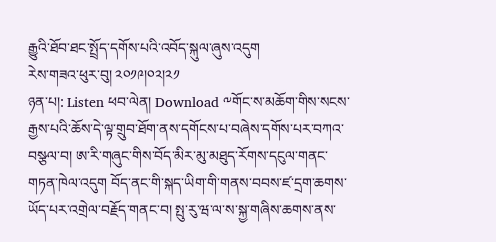རྒྱུའི་ཐོབ་ཐང་སྤྲོད་དགོས་པའི་འབོད་སྐུལ་ཞུས་འདུག
རེས་གཟའ་ཕུར་བུ། ༢༠༡༩།༠༢།༢༡
ཉན་པ།: Listen ཕབ་ལེན། Download ༸གོང་ས་མཆོག་གིས་སངས་རྒྱས་པའི་ཆོས་དེ་ལྟ་གྲུབ་ཐོག་ནས་དགོངས་པ་བཞེས་དགོས་པར་བཀའ་བསྩལ་བ། ཨ་རི་གཞུང་གིས་བོད་མིར་མུ་མཐུད་རོགས་དངུལ་གནང་གཏན་ཁེལ་འདུག བོད་ནང་གི་སྐད་ཡིག་གི་གནས་བབས་ཛ་དྲག་ཆགས་ཡོད་པར་འགྲེལ་བརྗོད་གནང་བ། སྤུ་རུ་ཝ་ལ་ས་སྐྱ་གཞིས་ཆགས་ནས་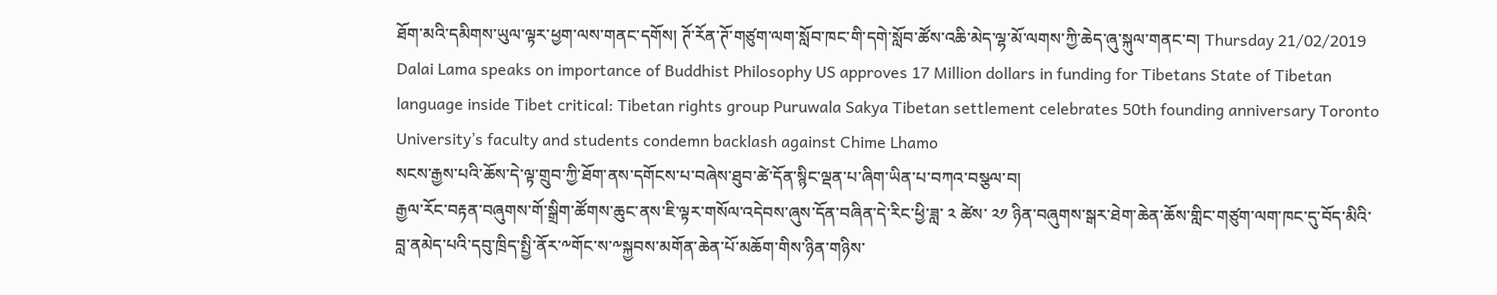ཐོག་མའི་དམིགས་ཡུལ་ལྟར་ཕྱག་ལས་གནང་དགོས། ཊོ་རོན་ཊོ་གཙུག་ལག་སློབ་ཁང་གི་དགེ་སློབ་ཚོས་འཆི་མེད་ལྷ་མོ་ལགས་ཀྱི་ཆེད་ཞུ་སྐུལ་གནང་བ། Thursday 21/02/2019 Dalai Lama speaks on importance of Buddhist Philosophy US approves 17 Million dollars in funding for Tibetans State of Tibetan language inside Tibet critical: Tibetan rights group Puruwala Sakya Tibetan settlement celebrates 50th founding anniversary Toronto University’s faculty and students condemn backlash against Chime Lhamo
སངས་རྒྱས་པའི་ཆོས་དེ་ལྟ་གྲུབ་ཀྱི་ཐོག་ནས་དགོངས་པ་བཞེས་ཐུབ་ཚེ་དོན་སྙིང་ལྡན་པ་ཞིག་ཡིན་པ་བཀའ་བསྩལ་བ།
རྒྱལ་རོང་བརྟན་བཞུགས་གོ་སྒྲིག་ཚོགས་ཆུང་ནས་ཇི་ལྟར་གསོལ་འདེབས་ཞུས་དོན་བཞིན་དེ་རིང་ཕྱི་ཟླ་ ༢ ཚེས་ ༢༡ ཉིན་བཞུགས་སྒར་ཐེག་ཆེན་ཆོས་གླིང་གཙུག་ལག་ཁང་དུ་བོད་མིའི་བླ་ནམེད་པའི་དབུ་ཁྲིད་སྤྱི་ནོར་༸གོང་ས་༸སྐྱབས་མགོན་ཆེན་པོ་མཆོག་གིས་ཉིན་གཉིས་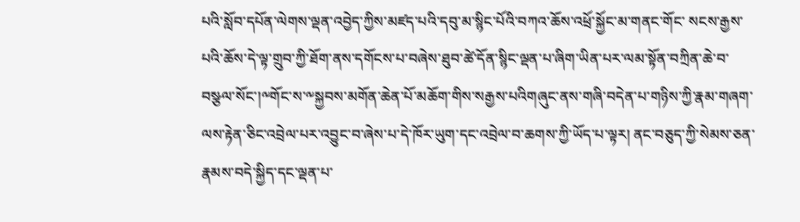པའི་སློབ་དཔོན་ལེགས་ལྡན་འབྱེད་ཀྱིས་མཛད་པའི་དབུ་མ་སྙིང་པོའི་བཀའ་ཆོས་འཕྲོ་སྐྱོང་མ་གནང་གོང་ སངས་རྒྱས་པའི་ཆོས་དེ་ལྟ་གྲུབ་ཀྱི་ཐོག་ནས་དགོངས་པ་བཞེས་ཐུབ་ཚེ་དོན་སྙིང་ལྡན་པ་ཞིག་ཡིན་པར་ལམ་སྟོན་བཀྲིན་ཆེ་བ་བསྩལ་སོང་།༸གོང་ས་༸སྐྱབས་མགོན་ཆེན་པོ་མཆོག་གིས་སརྒྱས་པའིགཞུང་ནས་གཞི་བདེན་པ་གཉིས་ཀྱི་རྣམ་གཞག་ལས་རྟེན་ཅིང་འབྲེལ་པར་འབྱུང་བ་ཞེས་པ་དེ་ཁོར་ཡུག་དང་འབྲེལ་བ་ཆགས་ཀྱི་ཡོད་པ་ལྟར། ནང་བཅུད་ཀྱི་སེམས་ཅན་རྣམས་བདེ་སྐྱིད་དང་ལྡན་པ་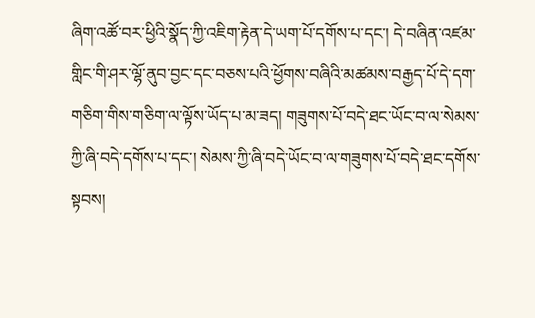ཞིག་འཚོ་བར་ཕྱིའི་སྣོད་ཀྱི་འཇིག་རྟེན་དེ་ཡག་པོ་དགོས་པ་དང་། དེ་བཞིན་འཛམ་གླིང་གི་ཤར་ལྷོ་ནུབ་བྱང་དང་བཅས་པའི་ཕྱོགས་བཞིའི་མཚམས་བརྒྱད་པོ་དེ་དག་གཅིག་གིས་གཅིག་ལ་ལྟོས་ཡོད་པ་མ་ཟད། གཟུགས་པོ་བདེ་ཐང་ཡོང་བ་ལ་སེམས་ཀྱི་ཞི་བདེ་དགོས་པ་དང་། སེམས་ཀྱི་ཞི་བདེ་ཡོང་བ་ལ་གཟུགས་པོ་བདེ་ཐང་དགོས་སྟབས།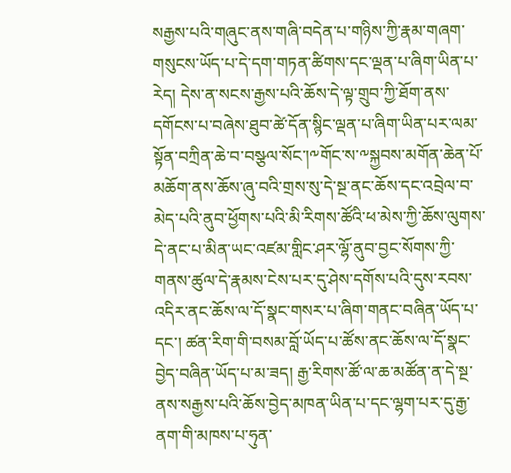སརྒྱས་པའི་གཞུང་ནས་གཞི་བདེན་པ་གཉིས་ཀྱི་རྣམ་གཞག་གསུངས་ཡོད་པ་དེ་དག་གཏན་ཚིགས་དང་ལྡན་པ་ཞིག་ཡིན་པ་རེད། དེས་ན་སངས་རྒྱས་པའི་ཆོས་དེ་ལྟ་གྲུབ་ཀྱི་ཐོག་ནས་དགོངས་པ་བཞེས་ཐུབ་ཚེ་དོན་སྙིང་ལྡན་པ་ཞིག་ཡིན་པར་ལམ་སྟོན་བཀྲིན་ཆེ་བ་བསྩལ་སོང་།༸གོང་ས་༸སྐྱབས་མགོན་ཆེན་པོ་མཆོག་ནས་ཆོས་ཞུ་བའི་གྲས་སུ་དེ་སྔ་ནང་ཆོས་དང་འབྲེལ་བ་མེད་པའི་ནུབ་ཕྱོགས་པའི་མི་རིགས་ཚོའི་ཕ་མེས་ཀྱི་ཆོས་ལུགས་དེ་ནང་པ་མིན་ཡང་འཛམ་གླིང་ཤར་ལྷོ་ནུབ་བྱང་སོགས་ཀྱི་གནས་ཚུལ་དེ་རྣམས་ངེས་པར་དུ་ཤེས་དགོས་པའི་དུས་རབས་འདིར་ནང་ཆོས་ལ་དོ་སྣང་གསར་པ་ཞིག་གནང་བཞིན་ཡོད་པ་དང་། ཚན་རིག་གི་བསམ་བློ་ཡོད་པ་ཚོས་ནང་ཆོས་ལ་དོ་སྣང་བྱེད་བཞིན་ཡོད་པ་མ་ཟད། རྒྱ་རིགས་ཚོ་ལ་ཆ་མཚོན་ན་དེ་སྔ་ནས་སརྒྱས་པའི་ཆོས་བྱེད་མཁན་ཡིན་པ་དང་ལྷག་པར་དུ་རྒྱ་ནག་གི་མཁས་པ་ཧུན་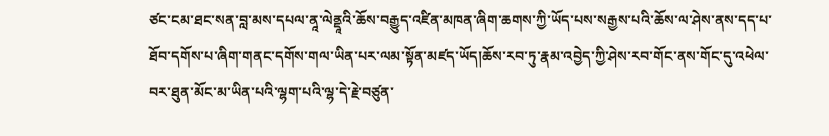ཙང་ངམ་ཐང་སན་བླ་མས་དཔལ་ནཱ་ལེནྡཱའི་ཆོས་བརྒྱུད་འཛིན་མཁན་ཞིག་ཆགས་ཀྱི་ཡོད་པས་སརྒྱས་པའི་ཆོས་ལ་ཤེས་ནས་དད་པ་ཐོབ་དགོས་པ་ཞིག་གནང་དགོས་གལ་ཡིན་པར་ལམ་སྟོན་མཛད་ཡོད།ཆོས་རབ་ཏུ་རྣམ་འབྱེད་ཀྱི་ཤེས་རབ་གོང་ནས་གོང་དུ་འཕེལ་བར་ཐུན་མོང་མ་ཡིན་པའི་ལྷག་པའི་ལྷ་དེ་རྗེ་བཙུན་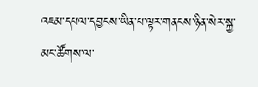འཇམ་དཔལ་དབྱངས་ཡིན་པ་ལྟར་གནངས་ཉིན་སེར་སྐྱ་མང་ཚོགས་ལ་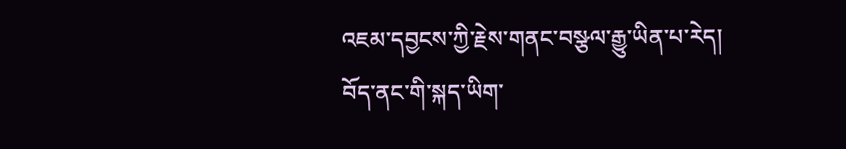འཇམ་དབྱངས་ཀྱི་རྗེས་གནང་བསྩལ་རྒྱུ་ཡིན་པ་རེད།
བོད་ནང་གི་སྐད་ཡིག་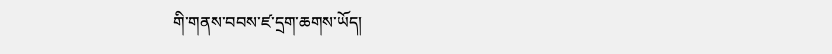གི་གནས་བབས་ཛ་དྲག་ཆགས་ཡོད།